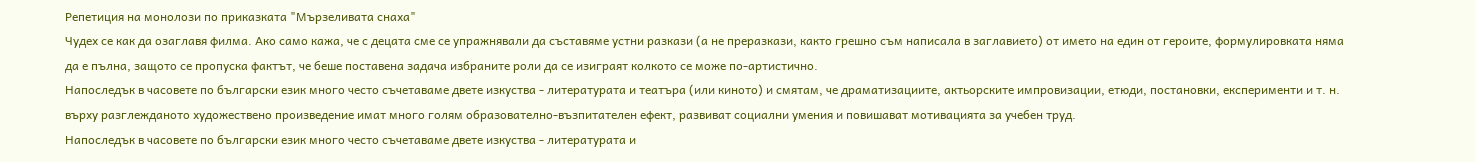Репетиция на монолози по приказката "Мързеливата снаха"
Чудех се как да озаглавя филма. Ако само кажа, че с децата сме се упражнявали да съставяме устни разкази (а не преразкази, както грешно съм написала в заглавието) от името на един от героите, формулировката няма да е пълна, защото се пропуска фактът, че беше поставена задача избраните роли да се изиграят колкото се може по-артистично.
Напоследък в часовете по български език много често съчетаваме двете изкуства - литературата и театъра (или киното) и смятам, че драматизациите, актьорските импровизации, етюди, постановки, експерименти и т. н. върху разглежданото художествено произведение имат много голям образователно-възпитателен ефект, развиват социални умения и повишават мотивацията за учебен труд.
Напоследък в часовете по български език много често съчетаваме двете изкуства - литературата и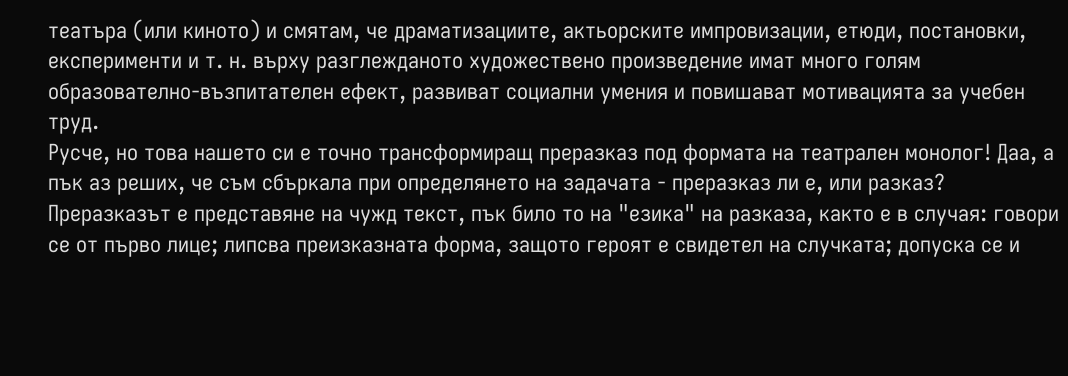театъра (или киното) и смятам, че драматизациите, актьорските импровизации, етюди, постановки, експерименти и т. н. върху разглежданото художествено произведение имат много голям образователно-възпитателен ефект, развиват социални умения и повишават мотивацията за учебен труд.
Русче, но това нашето си е точно трансформиращ преразказ под формата на театрален монолог! Даа, а пък аз реших, че съм сбъркала при определянето на задачата - преразказ ли е, или разказ?
Преразказът е представяне на чужд текст, пък било то на "езика" на разказа, както е в случая: говори се от първо лице; липсва преизказната форма, защото героят е свидетел на случката; допуска се и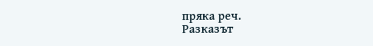пряка реч.
Разказът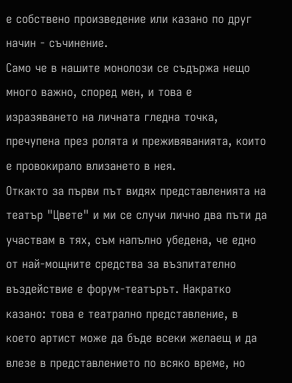е собствено произведение или казано по друг начин - съчинение.
Само че в нашите монолози се съдържа нещо много важно, според мен, и това е изразяването на личната гледна точка, пречупена през ролята и преживяванията, които е провокирало влизането в нея.
Откакто за първи път видях представленията на театър "Цвете" и ми се случи лично два пъти да участвам в тях, съм напълно убедена, че едно от най-мощните средства за възпитателно въздействие е форум-театърът. Накратко казано: това е театрално представление, в което артист може да бъде всеки желаещ и да влезе в представлението по всяко време, но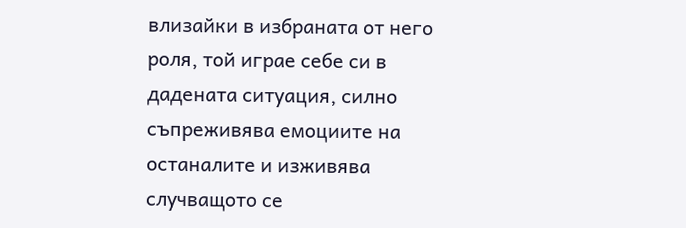влизайки в избраната от него роля, той играе себе си в дадената ситуация, силно съпреживява емоциите на останалите и изживява случващото се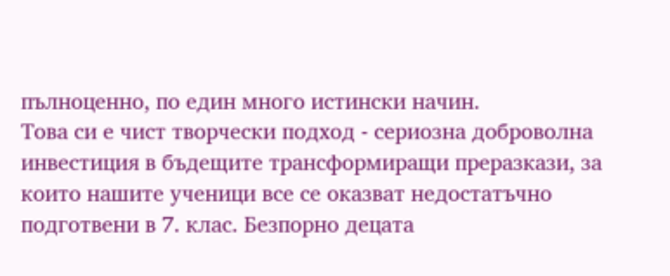пълноценно, по един много истински начин.
Това си е чист творчески подход - сериозна доброволна инвестиция в бъдещите трансформиращи преразкази, за които нашите ученици все се оказват недостатъчно подготвени в 7. клас. Безпорно децата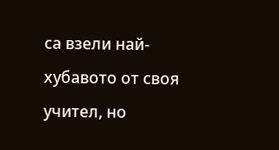са взели най-хубавото от своя учител, но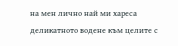на мен лично най ми хареса деликатното водене към целите с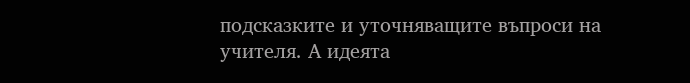подсказките и уточняващите въпроси на учителя. А идеята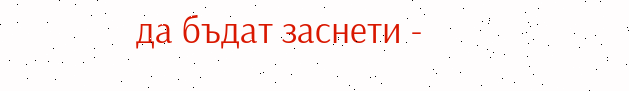да бъдат заснети -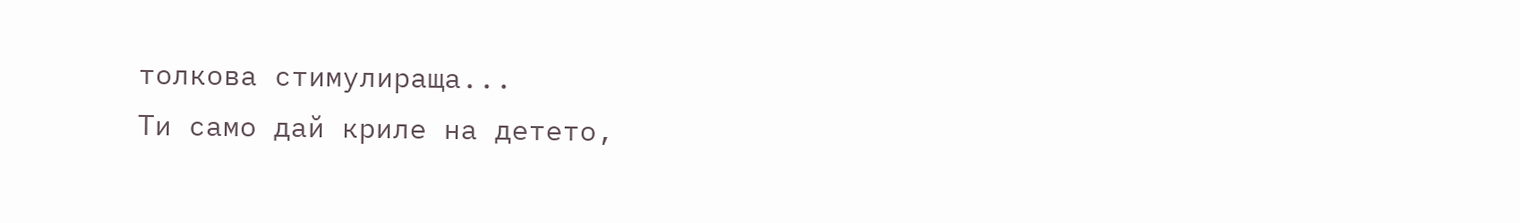толкова стимулираща...
Ти само дай криле на детето,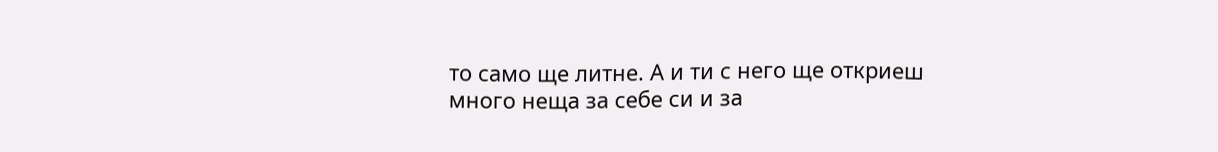то само ще литне. А и ти с него ще откриеш много неща за себе си и за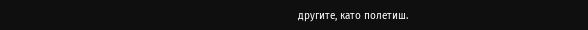другите, като полетиш.